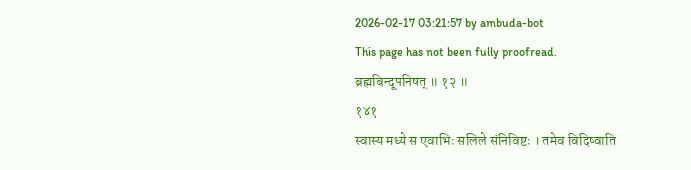2026-02-17 03:21:57 by ambuda-bot
This page has not been fully proofread.
ब्रह्मबिन्दूपनिषत् ॥ १२ ॥
१४१
स्वास्य मध्ये स एवाभिः सलिले संनिविष्टः । तमेव विदिष्वाति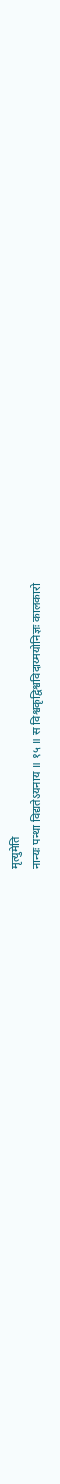मृत्युमेति
नान्यः पन्था विद्यतेऽयनाय ॥ १५ ॥ स विश्वकृद्विश्वविदाय्मयोनिज्ञः कालकारो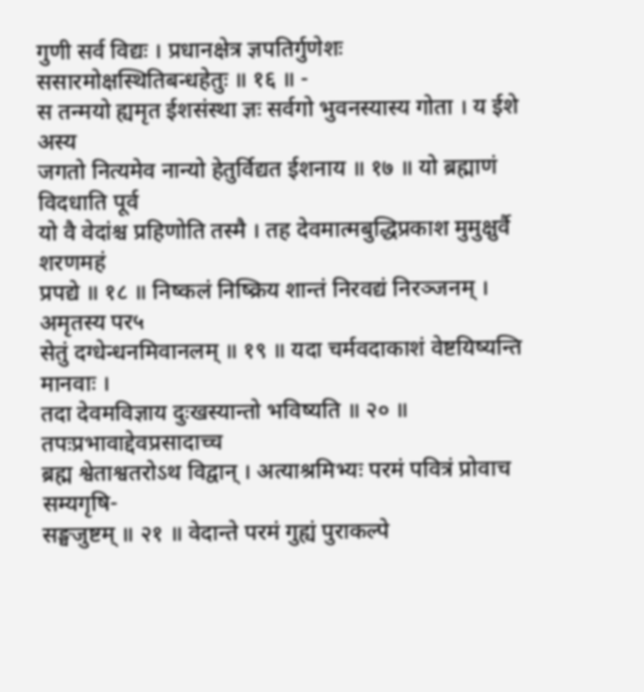गुणी सर्व विद्यः । प्रधानक्षेत्र ज्ञपतिर्गुणेशः ससारमोक्षस्थितिबन्धहेतुः ॥ १६ ॥ -
स तन्मयो ह्यमृत ईशसंस्था ज्ञः सर्वगो भुवनस्यास्य गोता । य ईशे अस्य
जगतो नित्यमेव नान्यो हेतुर्विद्यत ईशनाय ॥ १७ ॥ यो ब्रह्माणं विदधाति पूर्व
यो वै वेदांश्च प्रहिणोति तस्मै । तह देवमात्मबुद्धिप्रकाश मुमुक्षुर्वै शरणमहं
प्रपद्ये ॥ १८ ॥ निष्कलं निष्क्रिय शान्तं निरवद्यं निरञ्जनम् । अमृतस्य पर५
सेतुं दग्धेन्धनमिवानलम् ॥ १९ ॥ यदा चर्मवदाकाशं वेष्टयिष्यन्ति मानवाः ।
तदा देवमविज्ञाय दुःखस्यान्तो भविष्यति ॥ २० ॥ तपःप्रभावाद्देवप्रसादाच्च
ब्रह्म श्वेताश्वतरोऽथ विद्वान् । अत्याश्रमिभ्यः परमं पवित्रं प्रोवाच सम्यगृषि-
सङ्घजुष्टम् ॥ २१ ॥ वेदान्ते परमं गुह्यं पुराकल्पे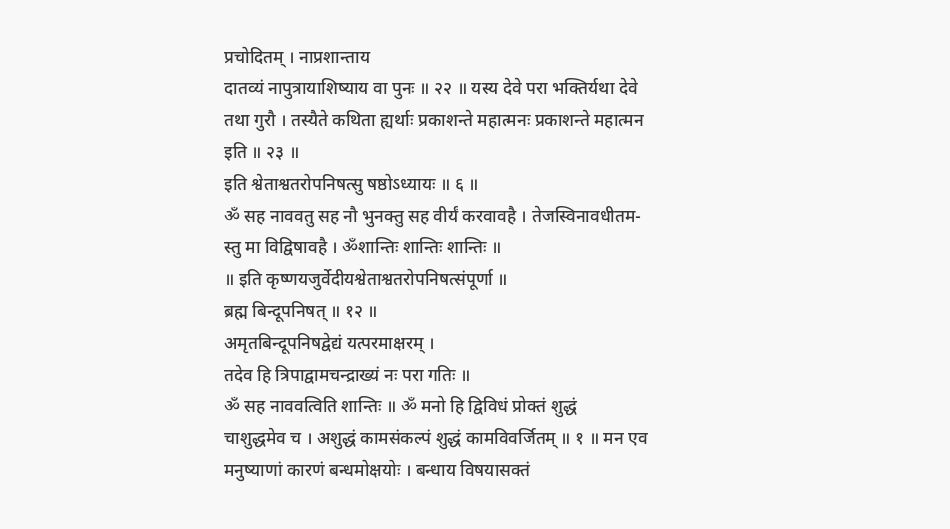प्रचोदितम् । नाप्रशान्ताय
दातव्यं नापुत्रायाशिष्याय वा पुनः ॥ २२ ॥ यस्य देवे परा भक्तिर्यथा देवे
तथा गुरौ । तस्यैते कथिता ह्यर्थाः प्रकाशन्ते महात्मनः प्रकाशन्ते महात्मन
इति ॥ २३ ॥
इति श्वेताश्वतरोपनिषत्सु षष्ठोऽध्यायः ॥ ६ ॥
ॐ सह नाववतु सह नौ भुनक्तु सह वीर्यं करवावहै । तेजस्विनावधीतम-
स्तु मा विद्विषावहै । ॐशान्तिः शान्तिः शान्तिः ॥
॥ इति कृष्णयजुर्वेदीयश्वेताश्वतरोपनिषत्संपूर्णा ॥
ब्रह्म बिन्दूपनिषत् ॥ १२ ॥
अमृतबिन्दूपनिषद्वेद्यं यत्परमाक्षरम् ।
तदेव हि त्रिपाद्वामचन्द्राख्यं नः परा गतिः ॥
ॐ सह नाववत्विति शान्तिः ॥ ॐ मनो हि द्विविधं प्रोक्तं शुद्धं
चाशुद्धमेव च । अशुद्धं कामसंकल्पं शुद्धं कामविवर्जितम् ॥ १ ॥ मन एव
मनुष्याणां कारणं बन्धमोक्षयोः । बन्धाय विषयासक्तं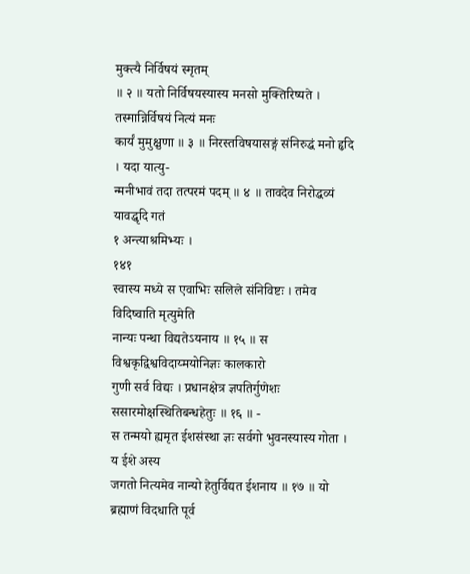मुक्त्यै निर्विषयं स्मृतम्
॥ २ ॥ यतो निर्विषयस्यास्य मनसो मुक्तिरिष्यते । तस्मान्निर्विषयं नित्यं मनः
कार्यं मुमुक्षुणा ॥ ३ ॥ निरस्तविषयासङ्गं संनिरुद्धं मनो हृदि । यदा यात्यु-
न्मनीभावं तदा तत्परमं पदम् ॥ ४ ॥ तावदेव निरोद्धव्यं यावद्धृदि गतं
१ अन्त्याश्रमिभ्यः ।
१४१
स्वास्य मध्ये स एवाभिः सलिले संनिविष्टः । तमेव विदिष्वाति मृत्युमेति
नान्यः पन्था विद्यतेऽयनाय ॥ १५ ॥ स विश्वकृद्विश्वविदाय्मयोनिज्ञः कालकारो
गुणी सर्व विद्यः । प्रधानक्षेत्र ज्ञपतिर्गुणेशः ससारमोक्षस्थितिबन्धहेतुः ॥ १६ ॥ -
स तन्मयो ह्यमृत ईशसंस्था ज्ञः सर्वगो भुवनस्यास्य गोता । य ईशे अस्य
जगतो नित्यमेव नान्यो हेतुर्विद्यत ईशनाय ॥ १७ ॥ यो ब्रह्माणं विदधाति पूर्व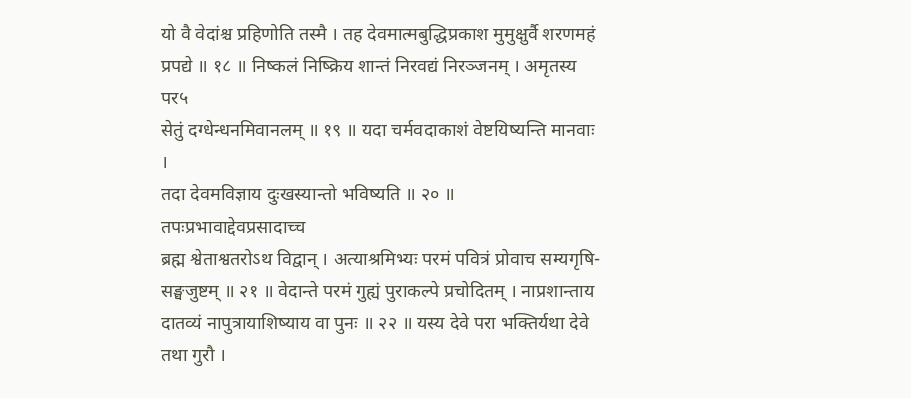यो वै वेदांश्च प्रहिणोति तस्मै । तह देवमात्मबुद्धिप्रकाश मुमुक्षुर्वै शरणमहं
प्रपद्ये ॥ १८ ॥ निष्कलं निष्क्रिय शान्तं निरवद्यं निरञ्जनम् । अमृतस्य पर५
सेतुं दग्धेन्धनमिवानलम् ॥ १९ ॥ यदा चर्मवदाकाशं वेष्टयिष्यन्ति मानवाः ।
तदा देवमविज्ञाय दुःखस्यान्तो भविष्यति ॥ २० ॥ तपःप्रभावाद्देवप्रसादाच्च
ब्रह्म श्वेताश्वतरोऽथ विद्वान् । अत्याश्रमिभ्यः परमं पवित्रं प्रोवाच सम्यगृषि-
सङ्घजुष्टम् ॥ २१ ॥ वेदान्ते परमं गुह्यं पुराकल्पे प्रचोदितम् । नाप्रशान्ताय
दातव्यं नापुत्रायाशिष्याय वा पुनः ॥ २२ ॥ यस्य देवे परा भक्तिर्यथा देवे
तथा गुरौ ।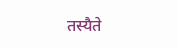तस्यैते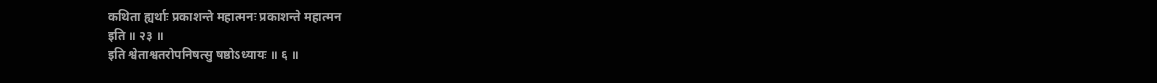कथिता ह्यर्थाः प्रकाशन्ते महात्मनः प्रकाशन्ते महात्मन
इति ॥ २३ ॥
इति श्वेताश्वतरोपनिषत्सु षष्ठोऽध्यायः ॥ ६ ॥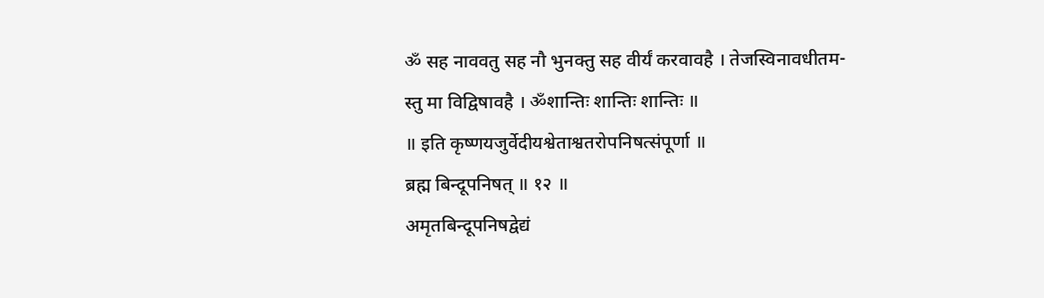ॐ सह नाववतु सह नौ भुनक्तु सह वीर्यं करवावहै । तेजस्विनावधीतम-
स्तु मा विद्विषावहै । ॐशान्तिः शान्तिः शान्तिः ॥
॥ इति कृष्णयजुर्वेदीयश्वेताश्वतरोपनिषत्संपूर्णा ॥
ब्रह्म बिन्दूपनिषत् ॥ १२ ॥
अमृतबिन्दूपनिषद्वेद्यं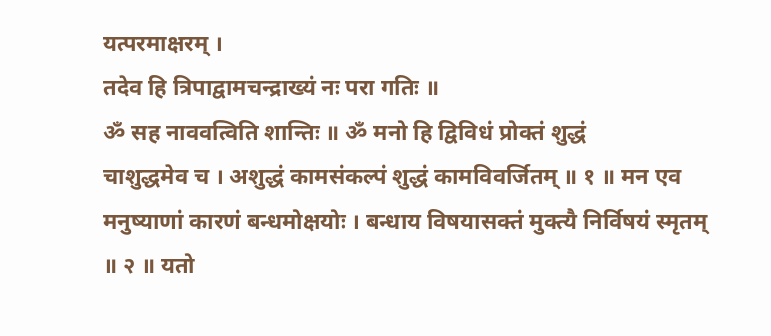यत्परमाक्षरम् ।
तदेव हि त्रिपाद्वामचन्द्राख्यं नः परा गतिः ॥
ॐ सह नाववत्विति शान्तिः ॥ ॐ मनो हि द्विविधं प्रोक्तं शुद्धं
चाशुद्धमेव च । अशुद्धं कामसंकल्पं शुद्धं कामविवर्जितम् ॥ १ ॥ मन एव
मनुष्याणां कारणं बन्धमोक्षयोः । बन्धाय विषयासक्तं मुक्त्यै निर्विषयं स्मृतम्
॥ २ ॥ यतो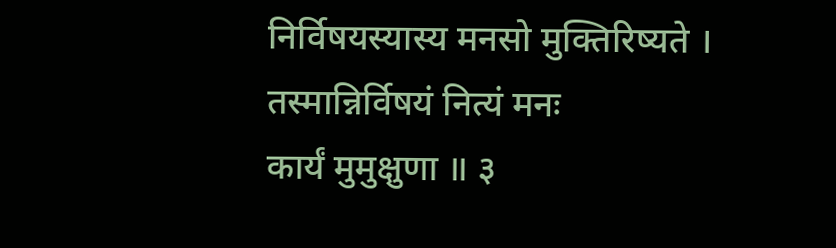निर्विषयस्यास्य मनसो मुक्तिरिष्यते । तस्मान्निर्विषयं नित्यं मनः
कार्यं मुमुक्षुणा ॥ ३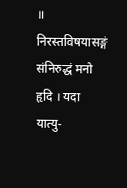॥ निरस्तविषयासङ्गं संनिरुद्धं मनो हृदि । यदा यात्यु-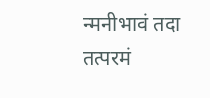न्मनीभावं तदा तत्परमं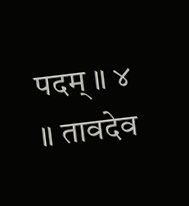पदम् ॥ ४ ॥ तावदेव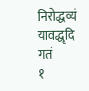निरोद्धव्यं यावद्धृदि गतं
१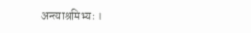अन्त्याश्रमिभ्यः ।